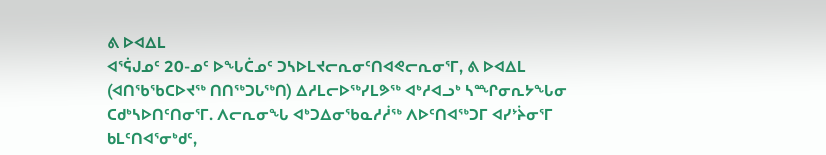ᕕ ᐅᐊᐃᒪ
ᐊᕐᕌᒍᓄᑦ 20-ᓄᑦ ᐅᖓᑖᓄᑦ ᑐᓴᐅᒪᔪᓕᕆᓂᑦᑎᐊᕙᓕᕆᓂᕐᒥ, ᕕ ᐅᐊᐃᒪ (ᐊᑎᖃᖃᑕᐅᔪᖅ ᑎᑎᖅᑐᒐᖅᑎ) ᐃᓱᒪᓕᐅᖅᓯᒪᕗᖅ ᐊᒃᓱᐊᓗᒃ ᓴᙱᓂᕆᔭᖓᓂ ᑕᑯᒃᓴᐅᑎᑦᑎᓂᕐᒥ. ᐱᓕᕆᓂᖓ ᐊᒃᑐᐃᓂᖃᓇᓱᓲᖅ ᐱᐅᑦᑎᐊᖅᑐᒥ ᐊᓯᔾᔩᓂᕐᒥ ᑲᒪᑦᑎᐊᕐᓂᒃᑯᑦ,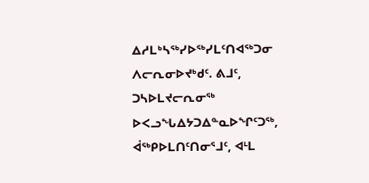ᐃᓱᒪᒃᓴᖅᓯᐅᖅᓯᒪᑦᑎᐊᖅᑐᓂ ᐱᓕᕆᓂᐅᔪᒃᑯᑦ. ᕕᒧᑦ, ᑐᓴᐅᒪᔪᓕᕆᓂᖅ ᐅᐸᓗᖓᐃᔭᑐᐃᓐᓇᐅᖏᑦᑐᖅ, ᐋᖅᑭᐅᒪᑎᑦᑎᓂᕐᒧᑦ, ᐊᒻᒪ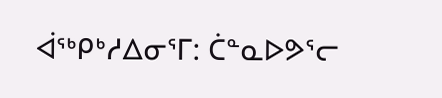ᐋᖅᑭᒃᓱᐃᓂᕐᒥ: ᑖᓐᓇᐅᕗᕐᓕ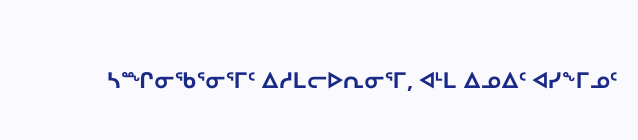ᓴᙱᓂᖃᕐᓂᕐᒥᑦ ᐃᓱᒪᓕᐅᕆᓂᕐᒥ, ᐊᒻᒪ ᐃᓄᐃᑦ ᐊᓯᖕᒥᓄᑦ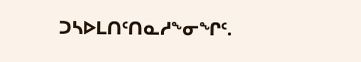ᑐᓴᐅᒪᑎᑦᑎᓇᓱᖕᓂᖏᑦ.